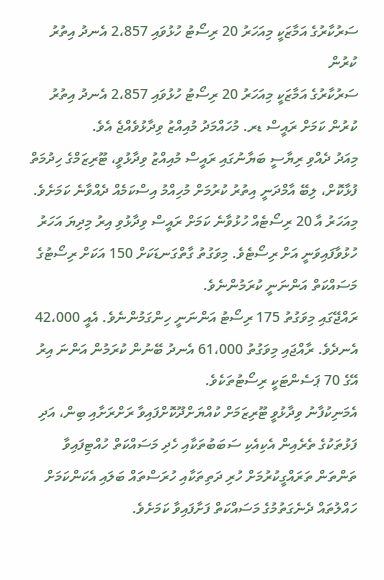ސަރުކާރުގެ އަމާޒަކީ މިއަހަރު 20 ރިސޯޓު ހުޅުވައި 2،857 އެނދު އިތުރު ކުރުން
ސަރުކާރުގެ އަމާޒަކީ މިއަހަރު 20 ރިސޯޓު ހުޅުވައި 2،857 އެނދު އިތުރު ކުރުން ކަމަށް ރައީސް ޑރ. މުހައްމަދު މުއިއްޒު ވިދާޅުވެއްޖެ އެވެ.
މިއަދު ދެއްވި ރިޔާސީ ބަޔާނުގައި ރައީސް މުއިއްޒު ވިދާޅުވީ، ޓޫރިޒަމްގެ ހިދުމަތް ފުޅާކޮށް، ލިބޭ އާމްދަނީ އިތުރު ކުރުމަށް މުހިއްމު އިސްކަމެއް ދެއްވާނެ ކަމަށެވެ.
މިއަހަރު އާ 20 ރިސޯޓެއް ހުޅުވާނެ ކަމަށް ރައީސް ވިދާޅުވި އިރު މިދިޔަ އަހަރު ހުޅުވާފައިވަނީ އަށް ރިސޯޓެވެ. މިވަގުތު ގާތްގަނޑަކަށް 150 އަކަށް ރިސޯޓުގެ މަސައްކަތް އަންނަނީ ކުރަމުންނެވެ.
ރައްޖޭގައި މިވަގުތު 175 ރިސޯޓު އަންނަނީ ހިންގަމުންނެވެ. އެއީ 42،000 އެނދެވެ. ރާއްޖައި މިވަގުތު 61،000 އެނދު ބޭނުން ކުރަމުން އަންނަ އިރު އޭގެ 70 ޕަސެންޓަކީ ރިސޯޓުތަކެވެ.
އެމަނިކުފާނު ވިދާޅުވީ ޓޫރިޒަމަށް ކުއްޔަށްދޫކޮށްފައިވާ ރަށްރަށާއި ބިން، އަދި ފަޅުތަކުގެ ތެރެއިން އެކިއެކި ސަބަބުތަކާއި ހެދި މަސައްކަތް ހުއްޓިފައިވާ ތަންތަން ތަރައްގީކުރުމަށް ހުރި ދަތިތަކާއި ހުރަސްތައް ބަލައި އެކަންކަމަށް ހައްލުތައް ދެނެގަތުމުގެ މަސައްކަތް ފަށާފައިވާ ކަމަށެވެ.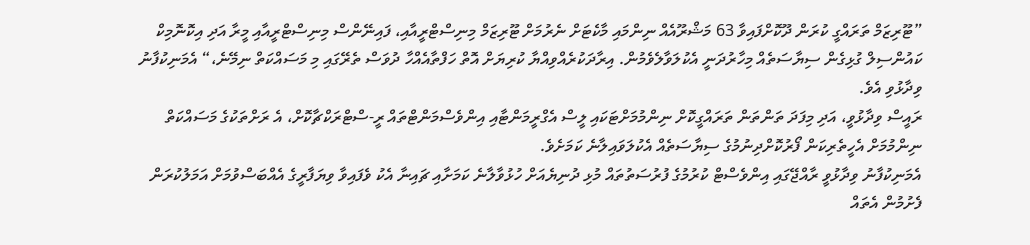”ޓޫރިޒަމް ތަރައްގީ ކުރަން ދޫކޮށްފައިވާ 63 މަޝްރޫއެއް ނިންމައި މާކެޓަށް ނެރުމަށް ޓޫރިޒަމް މިނިސްޓްރީއާއި، ފައިނޭންސް މިނިސްޓްރީއާއި މީރާ އަދި އިކޮނޮމިކް ކައުންސިލް ގުޅިގެން ސިޔާސަތެއް މިހާރުދަނީ އެކުލަވާލެވެމުން. އިރާދަކުރެއްވިއްޔާ ކުރިޔަށް އޮތް ހަފްތާއެއްހާ ދުވަސް ތެރޭގައި މި މަސައްކަތް ނިމޭނެ،“ އެމަނިކުފާނު ވިދާޅުވި އެވެ.
ރައީސް ވިދާޅުވީ، އަދި މިފަދަ ތަންތަން ތަރައްގީކޮށް ނިންމުމަށްޓަކައި ލީސް އެގްރީމަންޓާއި އިންވެސްމަންޓްތައް ރީ-ސްޓްރަކްޗާކޮށް، އެ ރަށްތަކުގެ މަސައްކަތް ނިންމުމަށް އެހީތެރިކަން ފޯރުކޮށްދިނުމުގެ ސިޔާސަތެއް އެކުލަވައިލާނެ ކަމަށެވެ.
އެމަނިކުފާނު ވިދާޅުވީ ރާއްޖޭގައި އިންވެސްޓް ކުރުމުގެ ފުރުސަތުތައް މުޅި ދުނިޔެއަށް ހުޅުވާލާނެ ކަމަށާއި ޗައިނާ އެކު ވެފައިވާ ވިޔަފާރީގެ އެއްބަސްވުމަށް އަމަލުކުރަން ފެށުމުން އެތައް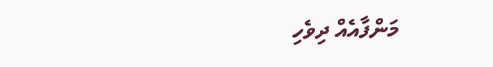މަންފާއެއް ދިވެހި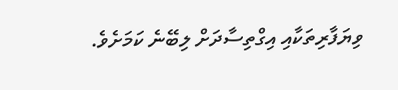ވިޔަފާރިތަކާއި އިގްތިސާދަށް ލިބޭނެ ކަމަށެވެ.